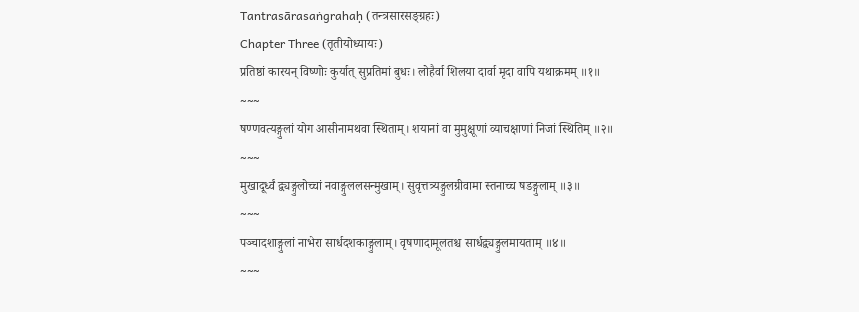Tantrasārasaṅgrahaḥ (तन्त्रसारसङ्ग्रहः)
Chapter Three (तृतीयोध्यायः)
प्रतिष्ठां कारयन् विष्णोः कुर्यात् सुप्रतिमां बुधः। लोहैर्वा शिलया दार्वा मृदा वापि यथाक्रमम् ॥१॥
~~~
षण्णवत्यङ्गुलां योग आसीनामथवा स्थिताम्। शयानां वा मुमुक्षूणां व्याचक्षाणां निजां स्थितिम् ॥२॥
~~~
मुखादूर्ध्वं द्व्यङ्गुलोच्चां नवाङ्गुललसन्मुखाम्। सुवृत्तत्र्यङ्गुलग्रीवामा स्तनाच्च षडङ्गुलाम् ॥३॥
~~~
पञ्चादशाङ्गुलां नाभेरा सार्धदशकाङ्गुलाम्। वृषणादामूलतश्च सार्धद्व्यङ्गुलमायताम् ॥४॥
~~~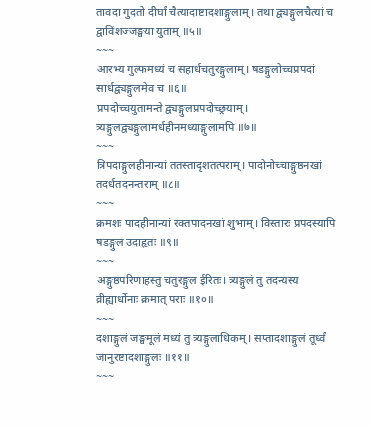तावदा गुदतो दीर्घां चैत्यादाष्टादशाङ्गुलाम्। तथा द्व्यङ्गुलचैत्यां च द्वाविंशज्जङ्घया युताम् ॥५॥
~~~
आरभ्य गुल्फमध्यं च सहार्धचतुरङ्गुलाम्। षडङ्गुलोच्चप्रपदां सार्धद्व्यङ्गुलमेव च ॥६॥
प्रपदोच्चयुतामन्ते द्व्यङ्गुलप्रपदोच्छ्रयाम्। त्र्यङ्गुलद्व्यङ्गुलामर्धहीनमध्याङ्गुलामपि ॥७॥
~~~
त्रिपदाङ्गुलहीनान्यां ततस्तादृशतत्पराम्। पादोनोच्चाङ्गुष्ठनखां तदर्धतदनन्तराम् ॥८॥
~~~
क्रमशः पादहीनान्यां रक्तपादनखां शुभाम्। विस्तारः प्रपदस्यापि षडङ्गुल उदाहृतः ॥९॥
~~~
अङ्गुष्ठपरिणाहस्तु चतुरङ्गुल ईरितः। त्र्यङ्गुलं तु तदन्यस्य व्रीह्यार्धोनाः क्रमात् पराः ॥१०॥
~~~
दशाङ्गुलं जङ्घमूलं मध्यं तु त्र्यङ्गुलाधिकम्। सप्तादशाङ्गुलं तूर्ध्वं जानुरष्टादशाङ्गुलः ॥११॥
~~~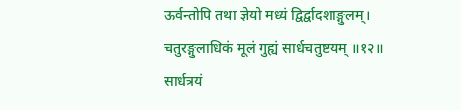ऊर्वन्तोपि तथा ज्ञेयो मध्यं द्विर्द्वादशाङ्गुलम्। चतुरङ्गुलाधिकं मूलं गुह्यं सार्धचतुष्टयम् ॥१२॥
सार्धत्रयं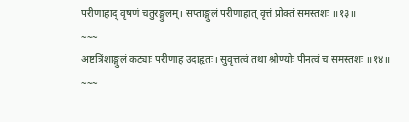परीणाहाद् वृषणं चतुरङ्गुलम्। सप्ताङ्गुलं परीणाहात् वृत्तं प्रोक्तं समस्तशः ॥१३॥
~~~
अष्टत्रिंशाङ्गुलं कट्याः परीणाह उदाहृतः। सुवृत्तत्वं तथा श्रोण्योः पीनत्वं च समस्तशः ॥१४॥
~~~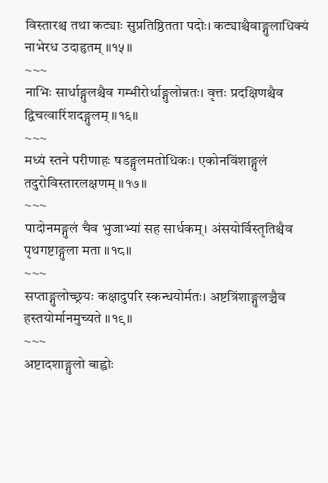विस्तारश्च तथा कट्याः सुप्रतिष्ठितता पदोः। कट्याश्चैवाङ्गुलाधिक्यं नाभेरध उदाहृतम् ॥१५॥
~~~
नाभिः सार्धाङ्गुलश्चैव गम्भीरोर्धाङ्गुलोन्नतः। वृत्तः प्रदक्षिणश्चैव द्विचत्वारिंशदङ्गुलम् ॥१६॥
~~~
मध्यं स्तने परीणाहः षडङ्गुलमतोधिकः। एकोनविंशाङ्गुलं तदुरोविस्तारलक्षणम् ॥१७॥
~~~
पादोनमङ्गुलं चैव भुजाभ्यां सह सार्धकम्। अंसयोर्विस्तृतिश्चैव पृथगष्टाङ्गुला मता ॥१८॥
~~~
सप्ताङ्गुलोच्छ्रयः कक्षादुपरि स्कन्धयोर्मतः। अष्टत्रिंशाङ्गुलञ्चैव हस्तयोर्मानमुच्यते ॥१९॥
~~~
अष्टादशाङ्गुलो बाह्वोः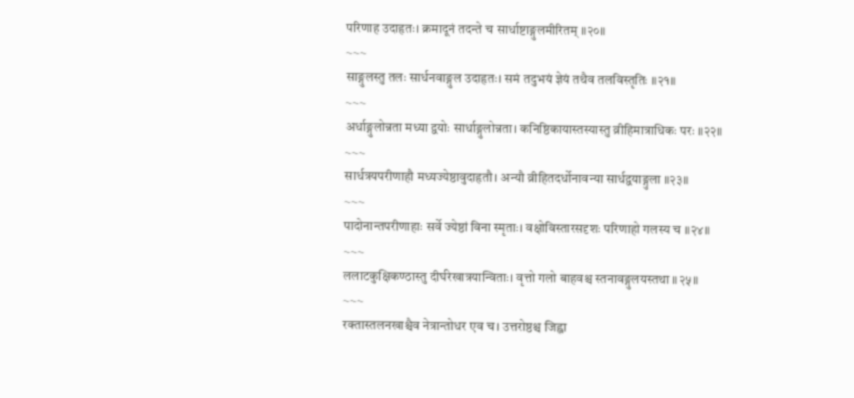परिणाह उदाहृतः। क्रमादूनं तदन्ते च सार्धाष्टाङ्गुलमीरितम् ॥२०॥
~~~
साङ्गुलस्तु तलः सार्धनवाङ्गुल उदाहृतः। समं तदुभयं ज्ञेयं तथैव तलविस्तृतिः ॥२१॥
~~~
अर्धाङ्गुलोन्नता मध्या द्वयोः सार्धाङ्गुलोन्नता। कनिष्ठिकायास्तस्यास्तु व्रीहिमात्राधिकः परः ॥२२॥
~~~
सार्धत्रयपरीणाहौ मध्यज्येष्ठावुदाहृतौ। अन्यौ व्रीहितदर्धोनावन्या सार्धद्वयाङ्गुला ॥२३॥
~~~
पादोनान्तपरीणाहाः सर्वे ज्येष्ठां विना स्मृताः। वक्षोविस्तारसदृशः परिणाहो गलस्य च ॥२४॥
~~~
ललाटकुक्षिकण्ठास्तु दीर्घरेखात्रयान्विताः। वृत्तो गलो बाहवश्च स्तनावङ्गुलयस्तथा ॥२५॥
~~~
रक्तास्तलनखाश्चैव नेत्रान्तोधर एव च। उत्तरोष्ठश्च जिह्वा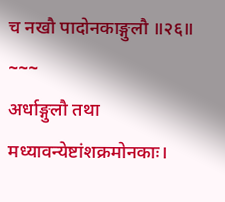च नखौ पादोनकाङ्गुलौ ॥२६॥
~~~
अर्धाङ्गुलौ तथा मध्यावन्येष्टांशक्रमोनकाः।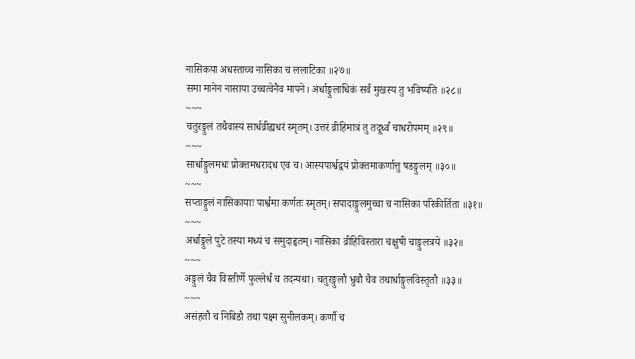नासिकया अधस्ताच्च नासिका च ललाटिका ॥२७॥
समा मानेन नासाया उच्चत्वेनैव मापने। अर्धाङ्गुलाधिकं सर्वं मुखस्य तु भविष्यति ॥२८॥
~~~
चतुरङ्गुलं तथैवास्यं सार्धव्रीह्यधरं स्मृतम्। उत्तरं व्रीहिमात्रं तु तदूर्ध्वं चाधरोपमम् ॥२९॥
~~~
सार्धाङ्गुलमधः प्रोक्तमधरादध एव च। आस्यपार्श्वद्वयं प्रोक्तमाकर्णात्तु षडङ्गुलम् ॥३०॥
~~~
सप्ताङ्गुलं नासिकायाः पार्श्वमा कर्णतः स्मृतम्। सपादाङ्गुलमुच्चा च नासिका परिकीर्तिता ॥३१॥
~~~
अर्धाङ्गुले पुटे तस्या मध्यं च समुदाहृतम्। नासिका व्रीहिविस्तारा चक्षुषी चाङ्गुलत्रये ॥३२॥
~~~
अङ्गुलं चैव विस्तीर्णे फुल्लेर्धं च तदन्यथा। चतुरङ्गुलौ भ्रुवौ चैव तथार्धाङ्गुलविस्तृतौ ॥३३॥
~~~
असंहतौ च निबिडौ तथा पक्ष्म सुनीलकम्। कर्णौ च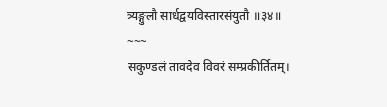त्र्यङ्गुलौ सार्धद्वयविस्तारसंयुतौ ॥३४॥
~~~
सकुण्डलं तावदेव विवरं सम्प्रकीर्तितम्।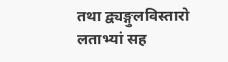तथा द्व्यङ्गुलविस्तारो लताभ्यां सह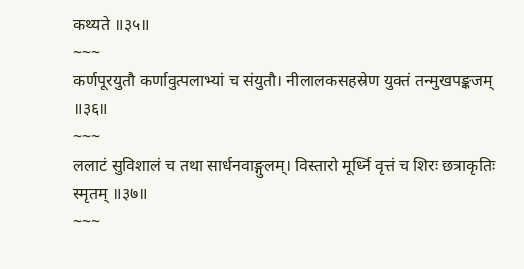कथ्यते ॥३५॥
~~~
कर्णपूरयुतौ कर्णावुत्पलाभ्यां च संयुतौ। नीलालकसहस्रेण युक्तं तन्मुखपङ्कजम् ॥३६॥
~~~
ललाटं सुविशालं च तथा सार्धनवाङ्गुलम्। विस्तारो मूर्ध्नि वृत्तं च शिरः छत्राकृतिः स्मृतम् ॥३७॥
~~~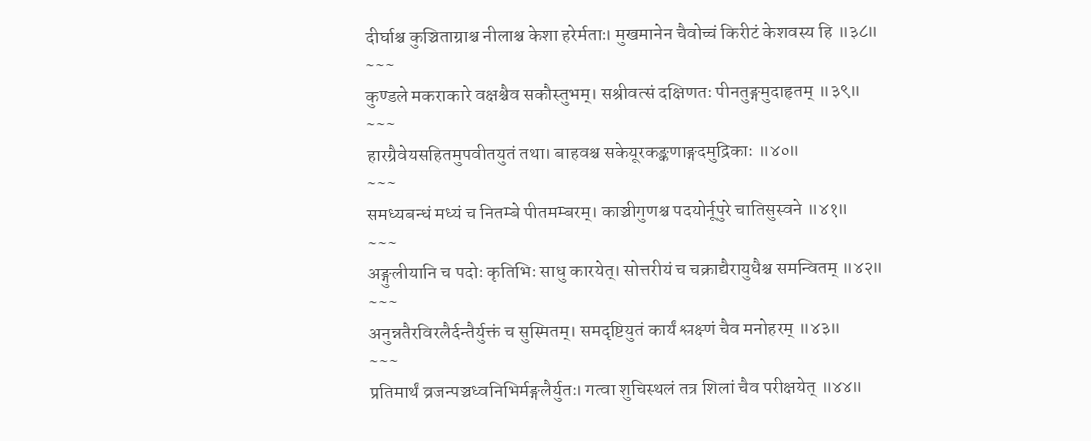दीर्घाश्च कुञ्चिताग्राश्च नीलाश्च केशा हरेर्मताः। मुखमानेन चैवोच्चं किरीटं केशवस्य हि ॥३८॥
~~~
कुण्डले मकराकारे वक्षश्चैव सकौस्तुभम्। सश्रीवत्सं दक्षिणतः पीनतुङ्गमुदाहृतम् ॥३९॥
~~~
हारग्रैवेयसहितमुपवीतयुतं तथा। बाहवश्च सकेयूरकङ्कणाङ्गदमुद्रिकाः ॥४०॥
~~~
समध्यबन्धं मध्यं च नितम्बे पीतमम्बरम्। काञ्चीगुणश्च पदयोर्नूपुरे चातिसुस्वने ॥४१॥
~~~
अङ्गुलीयानि च पदोः कृतिभिः साधु कारयेत्। सोत्तरीयं च चक्राद्यैरायुधैश्च समन्वितम् ॥४२॥
~~~
अनुन्नतैरविरलैर्दन्तैर्युक्तं च सुस्मितम्। समदृष्टियुतं कार्यं श्लक्ष्णं चैव मनोहरम् ॥४३॥
~~~
प्रतिमार्थं व्रजन्पञ्चध्वनिभिर्मङ्गलैर्युतः। गत्वा शुचिस्थलं तत्र शिलां चैव परीक्षयेत् ॥४४॥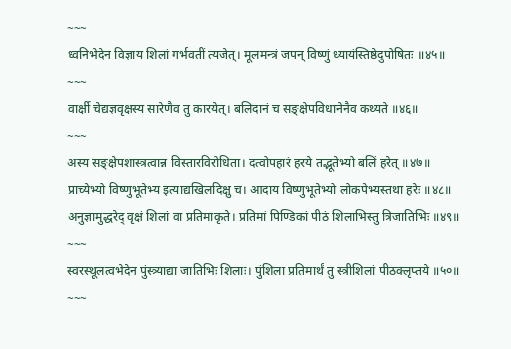~~~
ध्वनिभेदेन विज्ञाय शिलां गर्भवतीं त्यजेत्। मूलमन्त्रं जपन् विष्णुं ध्यायंस्तिष्ठेदुपोषितः ॥४५॥
~~~
वार्क्षी चेद्यज्ञवृक्षस्य सारेणैव तु कारयेत्। बलिदानं च सङ्क्षेपविधानेनैव कथ्यते ॥४६॥
~~~
अस्य सङ्क्षेपशास्त्रत्वान्न विस्तारविरोधिता। दत्वोपहारं हरये तद्भूतेभ्यो बलिं हरेत् ॥४७॥
प्राच्येभ्यो विष्णुभूतेभ्य इत्याद्यखिलदिक्षु च। आदाय विष्णुभूतेभ्यो लोकपेभ्यस्तथा हरेः ॥४८॥
अनुज्ञामुद्धरेद् वृक्षं शिलां वा प्रतिमाकृते। प्रतिमां पिण्डिकां पीठं शिलाभिस्तु त्रिजातिभिः ॥४९॥
~~~
स्वरस्थूलत्वभेदेन पुंस्त्र्याद्या जातिभिः शिलाः। पुंशिला प्रतिमार्थं तु स्त्रीशिलां पीठक्लृप्तये ॥५०॥
~~~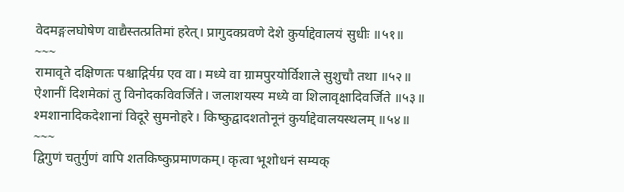वेदमङ्गलघोषेण वाद्यैस्तत्प्रतिमां हरेत्। प्रागुदक्प्रवणे देशे कुर्याद्देवालयं सुधीः ॥५१॥
~~~
रामावृते दक्षिणतः पश्चाद्गिर्यग्र एव वा। मध्ये वा ग्रामपुरयोर्विशाले सुशुचौ तथा ॥५२॥
ऐशानीं दिशमेकां तु विनोदकविवर्जिते। जलाशयस्य मध्ये वा शिलावृक्षादिवर्जिते ॥५३॥
श्मशानादिकदेशानां विदूरे सुमनोहरे। किष्कुद्वादशतोनूनं कुर्याद्देवालयस्थलम् ॥५४॥
~~~
द्विगुणं चतुर्गुणं वापि शतकिष्कुप्रमाणकम्। कृत्वा भूशोधनं सम्यक्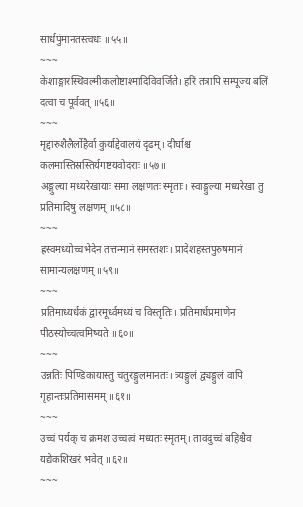सार्धपुंमानतस्त्वधः ॥५५॥
~~~
केशाङ्गारस्थिवल्मीकलोष्टाश्मादिविवर्जिते। हरिं तत्रापि सम्पूज्य बलिं दत्वा च पूर्ववत् ॥५६॥
~~~
मृद्दारुशैलैर्लोहैर्वा कुर्याद्देवालयं दृढम्। दीर्घाश्च कलमास्तिस्रस्तिर्यगष्टयवोदराः ॥५७॥
अङ्गुल्या मध्यरेखायाः समा लक्षणतः स्मृताः। स्वाङ्गुल्या मध्यरेखा तु प्रतिमादिषु लक्षणम् ॥५८॥
~~~
ह्रस्वमध्योच्चभेदेन तत्तन्मानं समस्तशः। प्रादेशहस्तपुरुषमानं सामान्यलक्षणम् ॥५९॥
~~~
प्रतिमाध्यर्धकं द्वारमूर्ध्वमध्यं च विस्तृतिः। प्रतिमार्धप्रमाणेन पीठस्योच्चत्वमिष्यते ॥६०॥
~~~
उन्नतिः पिण्डिकायास्तु चतुरङ्गुलमानतः। त्र्यङ्गुलं द्व्यङ्गुलं वापि गृहान्तःप्रतिमासमम् ॥६१॥
~~~
उच्चं पर्यक् च क्रमश उच्चत्वं मध्यतः स्मृतम्। तावदुच्चं बहिश्चैव यद्येकशिखरं भवेत् ॥६२॥
~~~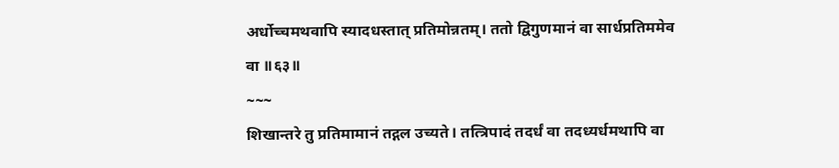अर्धोच्चमथवापि स्यादधस्तात् प्रतिमोन्नतम्। ततो द्विगुणमानं वा सार्धप्रतिममेव वा ॥६३॥
~~~
शिखान्तरे तु प्रतिमामानं तद्गल उच्यते। तत्त्रिपादं तदर्धं वा तदध्यर्धमथापि वा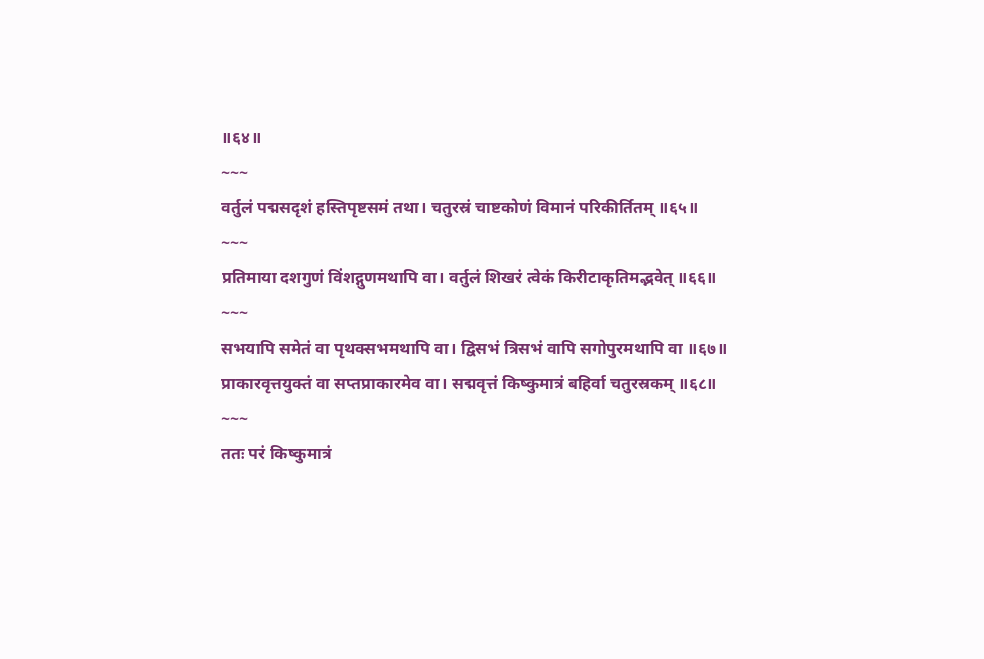॥६४॥
~~~
वर्तुलं पद्मसदृशं हस्तिपृष्टसमं तथा। चतुरस्रं चाष्टकोणं विमानं परिकीर्तितम् ॥६५॥
~~~
प्रतिमाया दशगुणं विंशद्गुणमथापि वा। वर्तुलं शिखरं त्वेकं किरीटाकृतिमद्भवेत् ॥६६॥
~~~
सभयापि समेतं वा पृथक्सभमथापि वा। द्विसभं त्रिसभं वापि सगोपुरमथापि वा ॥६७॥
प्राकारवृत्तयुक्तं वा सप्तप्राकारमेव वा। सद्मवृत्तं किष्कुमात्रं बहिर्वा चतुरस्रकम् ॥६८॥
~~~
ततः परं किष्कुमात्रं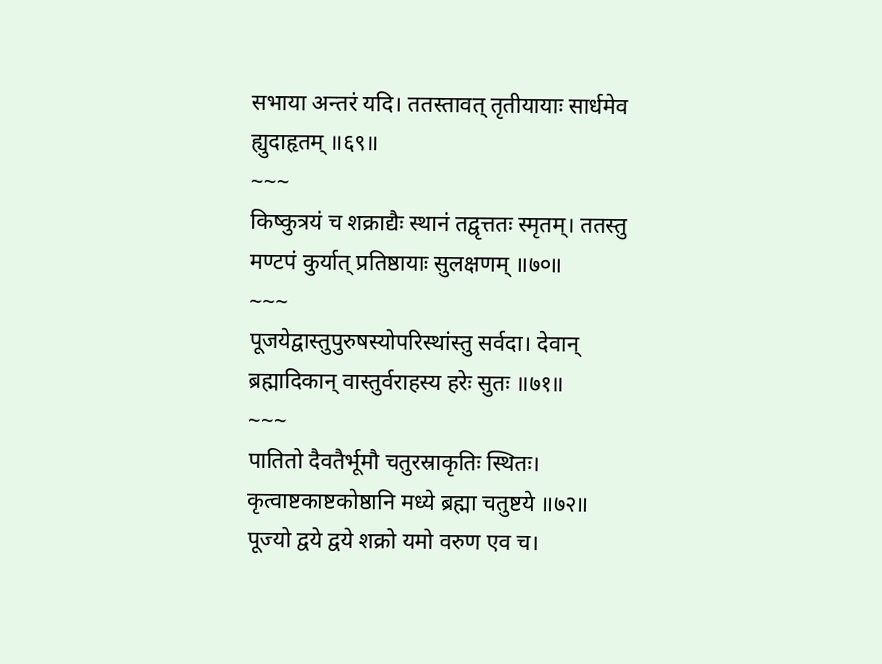सभाया अन्तरं यदि। ततस्तावत् तृतीयायाः सार्धमेव ह्युदाहृतम् ॥६९॥
~~~
किष्कुत्रयं च शक्राद्यैः स्थानं तद्वृत्ततः स्मृतम्। ततस्तु मण्टपं कुर्यात् प्रतिष्ठायाः सुलक्षणम् ॥७०॥
~~~
पूजयेद्वास्तुपुरुषस्योपरिस्थांस्तु सर्वदा। देवान् ब्रह्मादिकान् वास्तुर्वराहस्य हरेः सुतः ॥७१॥
~~~
पातितो दैवतैर्भूमौ चतुरस्राकृतिः स्थितः। कृत्वाष्टकाष्टकोष्ठानि मध्ये ब्रह्मा चतुष्टये ॥७२॥
पूज्यो द्वये द्वये शक्रो यमो वरुण एव च।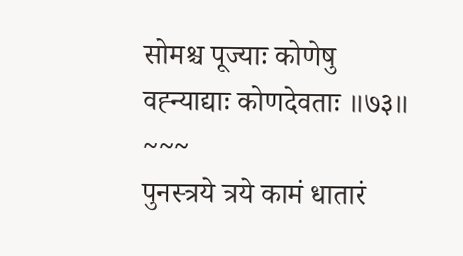सोमश्च पूज्याः कोणेषु वह्न्याद्याः कोणदेवताः ॥७३॥
~~~
पुनस्त्रये त्रये कामं धातारं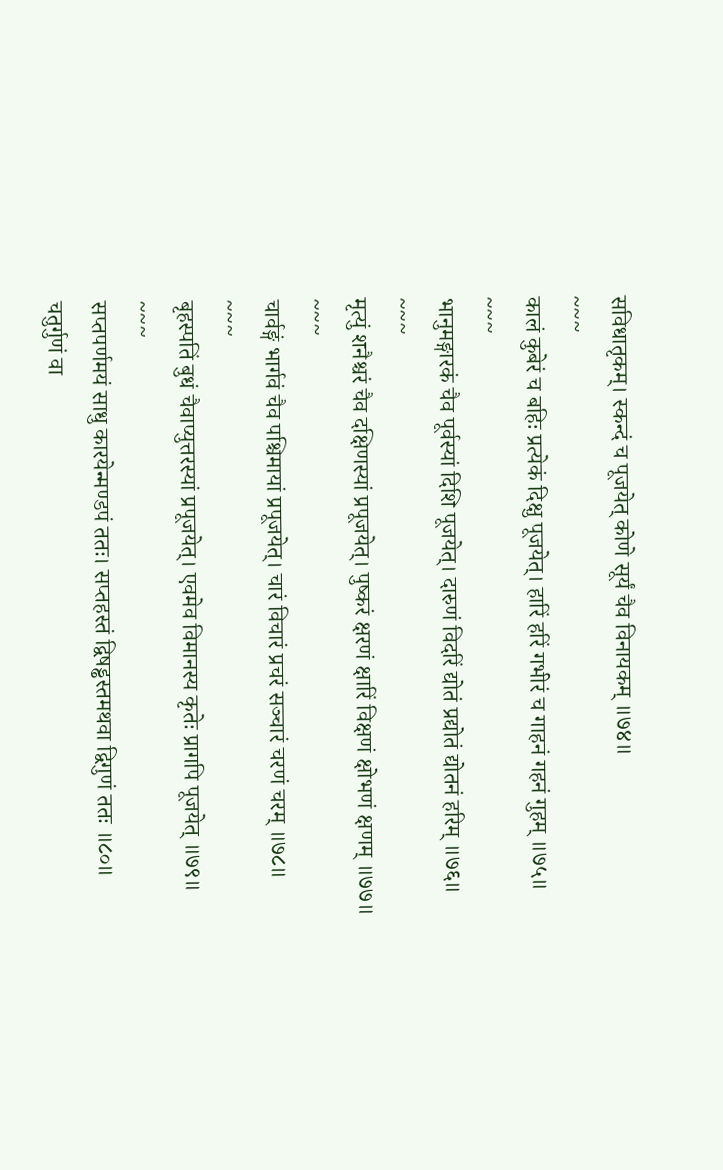सविधातृकम्। स्कन्दं च पूजयेत् कोणे सूर्यं चैव विनायकम् ॥७४॥
~~~
कालं कुबेरं च बहिः प्रत्येकं दिक्षु पूजयेत्। हारिं हरिं गभीरं च गाहनं गहनं गुहम् ॥७५॥
~~~
भानुमङ्गारकं चैव पूर्वस्यां दिशि पूजयेत्। दारुणं विदरिं द्योतं प्रद्योतं द्योतनं हरिम् ॥७६॥
~~~
मृत्युं शनैश्चरं चैव दक्षिणस्यां प्रपूजयेत्। पुष्करं क्षरणं क्षारिं विक्षणं क्षोभणं क्षणम् ॥७७॥
~~~
चार्वङ्गं भार्गवं चैव पश्चिमायां प्रपूजयेत्। चारं विचारं प्रचरं सञ्चारं चरणं चरम् ॥७८॥
~~~
बृहस्पतिं बुधं चैवाप्युत्तरस्यां प्रपूजयेत्। एवमेव विमानस्य कृतेः प्रागपि पूजयेत् ॥७९॥
~~~
सप्तपर्णमयं साधु कारयेन्मण्डपं ततः। सप्तहस्तं द्विषड्ढस्तमथवा द्विगुणं ततः ॥८०॥
चतुर्गुणं वा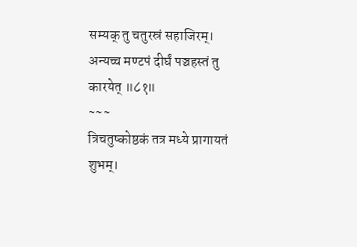सम्यक् तु चतुरस्रं सहाजिरम्। अन्यच्च मण्टपं दीर्घं पञ्चहस्तं तु कारयेत् ॥८१॥
~~~
त्रिचतुष्कोष्ठकं तत्र मध्ये प्रागायतं शुभम्।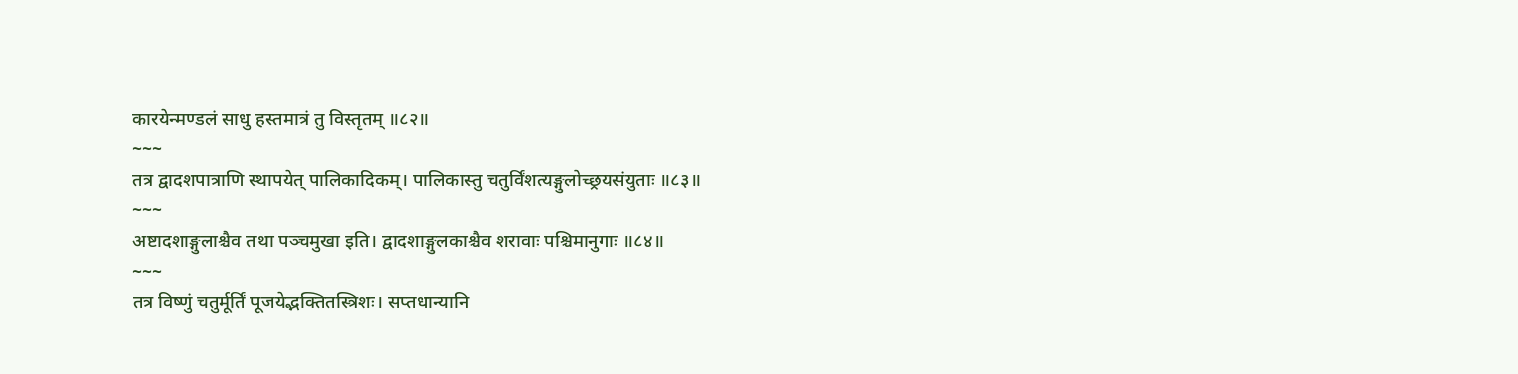कारयेन्मण्डलं साधु हस्तमात्रं तु विस्तृतम् ॥८२॥
~~~
तत्र द्वादशपात्राणि स्थापयेत् पालिकादिकम्। पालिकास्तु चतुर्विंशत्यङ्गुलोच्छ्रयसंयुताः ॥८३॥
~~~
अष्टादशाङ्गुलाश्चैव तथा पञ्चमुखा इति। द्वादशाङ्गुलकाश्चैव शरावाः पश्चिमानुगाः ॥८४॥
~~~
तत्र विष्णुं चतुर्मूर्तिं पूजयेद्भक्तितस्त्रिशः। सप्तधान्यानि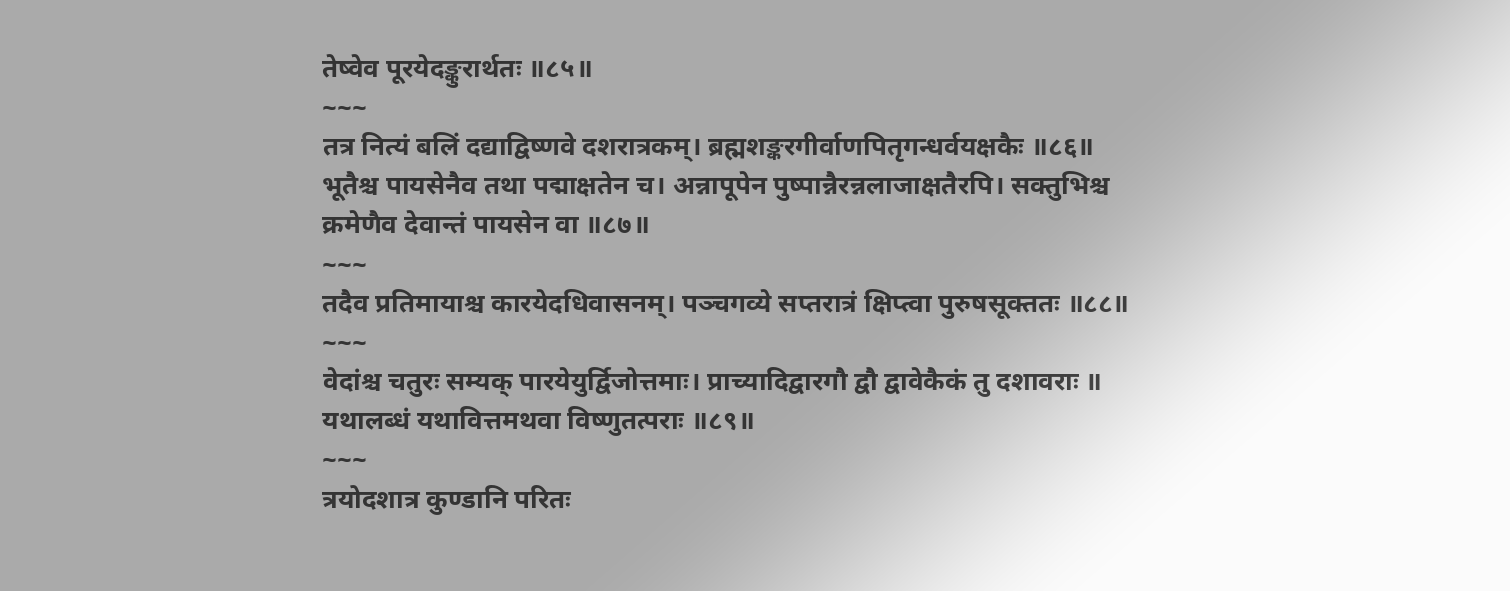तेष्वेव पूरयेदङ्कुरार्थतः ॥८५॥
~~~
तत्र नित्यं बलिं दद्याद्विष्णवे दशरात्रकम्। ब्रह्मशङ्करगीर्वाणपितृगन्धर्वयक्षकैः ॥८६॥
भूतैश्च पायसेनैव तथा पद्माक्षतेन च। अन्नापूपेन पुष्पान्नैरन्नलाजाक्षतैरपि। सक्तुभिश्च क्रमेणैव देवान्तं पायसेन वा ॥८७॥
~~~
तदैव प्रतिमायाश्च कारयेदधिवासनम्। पञ्चगव्ये सप्तरात्रं क्षिप्त्वा पुरुषसूक्ततः ॥८८॥
~~~
वेदांश्च चतुरः सम्यक् पारयेयुर्द्विजोत्तमाः। प्राच्यादिद्वारगौ द्वौ द्वावेकैकं तु दशावराः ॥ यथालब्धं यथावित्तमथवा विष्णुतत्पराः ॥८९॥
~~~
त्रयोदशात्र कुण्डानि परितः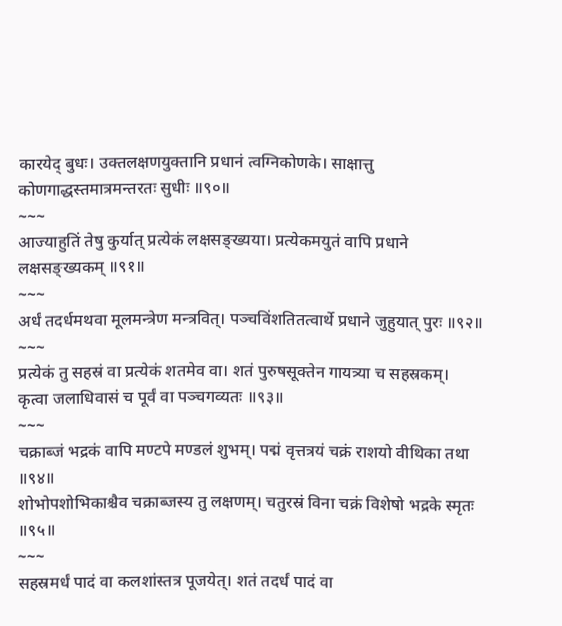कारयेद् बुधः। उक्तलक्षणयुक्तानि प्रधानं त्वग्निकोणके। साक्षात्तु कोणगाद्धस्तमात्रमन्तरतः सुधीः ॥९०॥
~~~
आज्याहुतिं तेषु कुर्यात् प्रत्येकं लक्षसङ्ख्यया। प्रत्येकमयुतं वापि प्रधाने लक्षसङ्ख्यकम् ॥९१॥
~~~
अर्धं तदर्धमथवा मूलमन्त्रेण मन्त्रवित्। पञ्चविंशतितत्वार्थे प्रधाने जुहुयात् पुरः ॥९२॥
~~~
प्रत्येकं तु सहस्रं वा प्रत्येकं शतमेव वा। शतं पुरुषसूक्तेन गायत्र्या च सहस्रकम्। कृत्वा जलाधिवासं च पूर्वं वा पञ्चगव्यतः ॥९३॥
~~~
चक्राब्जं भद्रकं वापि मण्टपे मण्डलं शुभम्। पद्मं वृत्तत्रयं चक्रं राशयो वीथिका तथा ॥९४॥
शोभोपशोभिकाश्चैव चक्राब्जस्य तु लक्षणम्। चतुरस्रं विना चक्रं विशेषो भद्रके स्मृतः ॥९५॥
~~~
सहस्रमर्धं पादं वा कलशांस्तत्र पूजयेत्। शतं तदर्धं पादं वा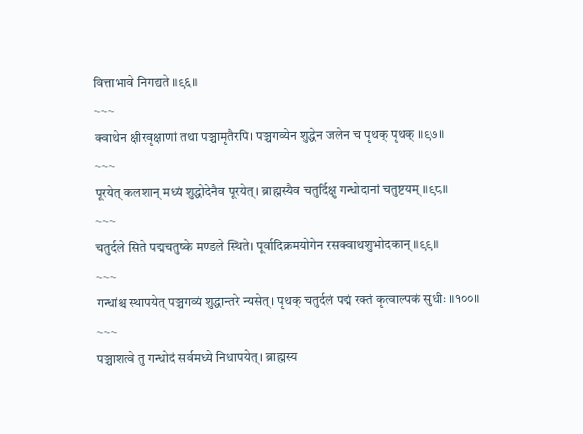वित्ताभावे निगद्यते ॥९६॥
~~~
क्वाथेन क्षीरवृक्षाणां तथा पञ्चामृतैरपि। पञ्चगव्येन शुद्धेन जलेन च पृथक् पृथक् ॥९७॥
~~~
पूरयेत् कलशान् मध्यं शुद्धोदेनैव पूरयेत्। ब्राह्मस्यैव चतुर्दिक्षु गन्धोदानां चतुष्टयम् ॥९८॥
~~~
चतुर्दले सिते पद्मचतुष्के मण्डले स्थिते। पूर्वादिक्रमयोगेन रसक्वाथशुभोदकान् ॥९९॥
~~~
गन्धांश्च स्थापयेत् पञ्चगव्यं शुद्धान्तरे न्यसेत्। पृथक् चतुर्दलं पद्मं रक्तं कृत्वाल्पकं सुधीः ॥१००॥
~~~
पञ्चाशत्वे तु गन्धोदं सर्वमध्ये निधापयेत्। ब्राह्मस्य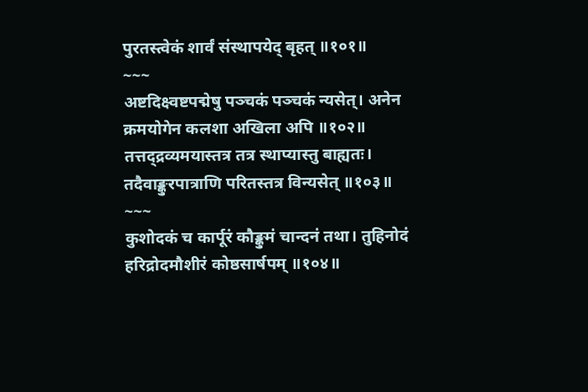पुरतस्त्वेकं शार्वं संस्थापयेद् बृहत् ॥१०१॥
~~~
अष्टदिक्ष्वष्टपद्मेषु पञ्चकं पञ्चकं न्यसेत्। अनेन क्रमयोगेन कलशा अखिला अपि ॥१०२॥
तत्तद्द्रव्यमयास्तत्र तत्र स्थाप्यास्तु बाह्यतः। तदैवाङ्कुरपात्राणि परितस्तत्र विन्यसेत् ॥१०३॥
~~~
कुशोदकं च कार्पूरं कौङ्कुमं चान्दनं तथा। तुहिनोदं हरिद्रोदमौशीरं कोष्ठसार्षपम् ॥१०४॥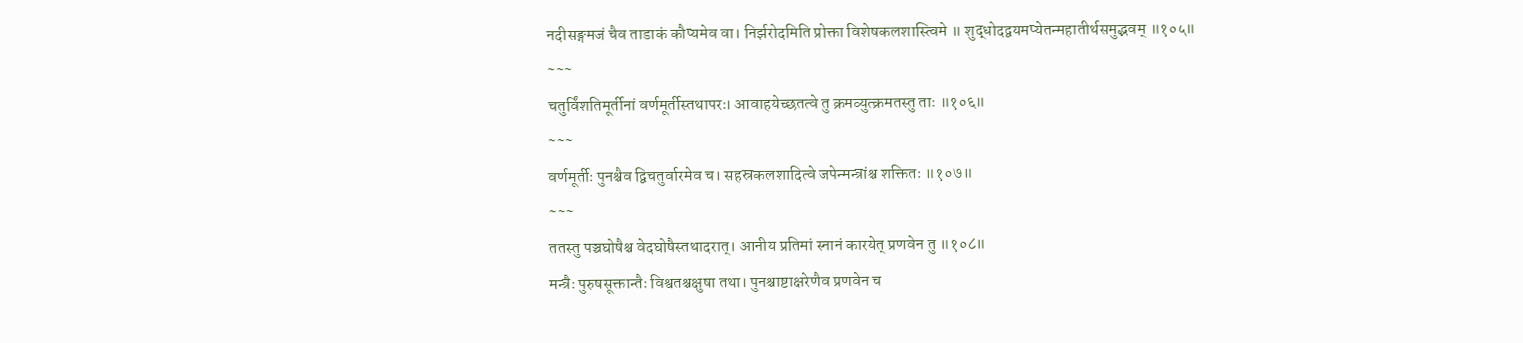नदीसङ्गमजं चैव ताडाकं कौप्यमेव वा। निर्झरोदमिति प्रोक्ता विशेषकलशास्त्विमे ॥ शुद्धोदद्वयमप्येतन्महातीर्थसमुद्भवम् ॥१०५॥
~~~
चतुर्विंशतिमूर्तीनां वर्णमूर्तीस्तथापरः। आवाहयेच्छतत्वे तु क्रमव्युत्क्रमतस्तु ताः ॥१०६॥
~~~
वर्णमूर्तीः पुनश्चैव द्विचतुर्वारमेव च। सहस्रकलशादित्वे जपेन्मन्त्रांश्च शक्तितः ॥१०७॥
~~~
ततस्तु पञ्चघोषैश्च वेदघोषैस्तथादरात्। आनीय प्रतिमां स्नानं कारयेत् प्रणवेन तु ॥१०८॥
मन्त्रैः पुरुषसूक्तान्तैः विश्वतश्चक्षुषा तथा। पुनश्चाष्टाक्षरेणैव प्रणवेन च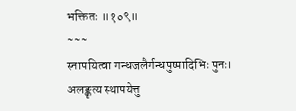भक्तितः ॥१०९॥
~~~
स्नापयित्वा गन्धजलैर्गन्धपुष्पादिभिः पुनः। अलङ्कृत्य स्थापयेत्तु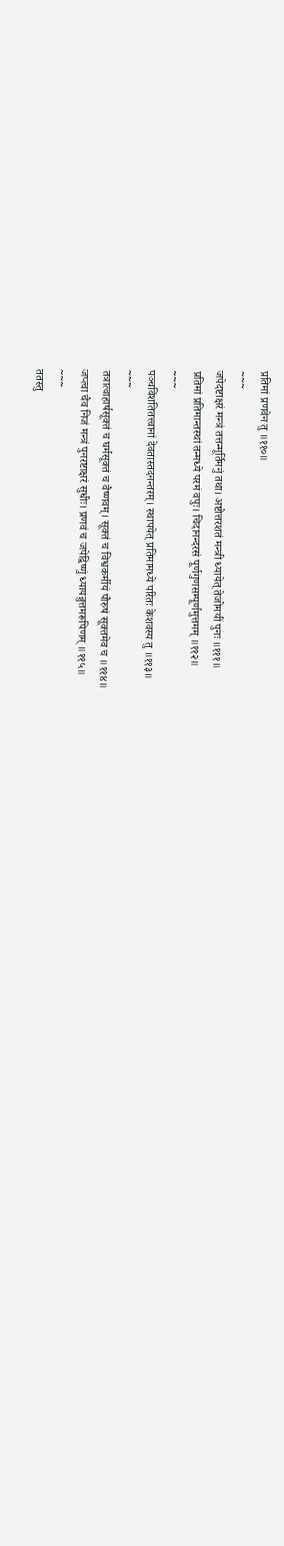प्रतिमां प्रणवेन तु ॥११०॥
~~~
जपेदष्टाक्षरं मन्त्रं तत्तन्मूर्तिमनुं तथा। अष्टोत्तरशतं मन्त्री ध्यायेत् तेजोमयीं पुनः ॥१११॥
प्रतिमां प्रतिमान्तस्थां तन्मध्ये परमं वपुः। चिदानन्दरसं पूर्णगुणसम्पूर्णमुत्तमम् ॥११२॥
~~~
पञ्चविंशतितत्त्वानां देवतास्तदनन्तरम्। स्थापयेत् प्रतिमामध्ये परितः केशवस्य तु ॥११३॥
~~~
तत्रात्वाहार्षसूक्तं च घर्मसूक्तं च वैष्णवम्। सूक्तं च विश्वकर्मीयं पौरुषं सूक्तमेव च ॥११४॥
जप्त्वा चैव निजं मन्त्रं पुनरष्टाक्षरं सुधीः। प्रणवं च जपेद्विष्णुं ध्यायन्नुत्तमरूपिणम् ॥११५॥
~~~
ततस्तु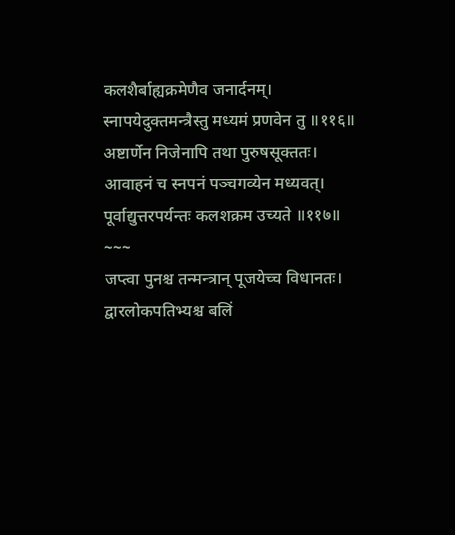कलशैर्बाह्यक्रमेणैव जनार्दनम्। स्नापयेदुक्तमन्त्रैस्तु मध्यमं प्रणवेन तु ॥११६॥
अष्टार्णेन निजेनापि तथा पुरुषसूक्ततः। आवाहनं च स्नपनं पञ्चगव्येन मध्यवत्। पूर्वाद्युत्तरपर्यन्तः कलशक्रम उच्यते ॥११७॥
~~~
जप्त्वा पुनश्च तन्मन्त्रान् पूजयेच्च विधानतः। द्वारलोकपतिभ्यश्च बलिं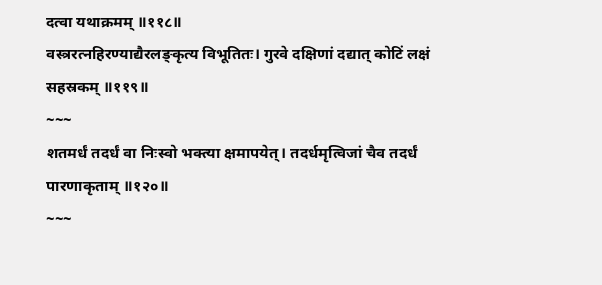दत्वा यथाक्रमम् ॥११८॥
वस्त्ररत्नहिरण्याद्यैरलङ्कृत्य विभूतितः। गुरवे दक्षिणां दद्यात् कोटिं लक्षं सहस्रकम् ॥११९॥
~~~
शतमर्धं तदर्धं वा निःस्वो भक्त्या क्षमापयेत्। तदर्धमृत्विजां चैव तदर्धं पारणाकृताम् ॥१२०॥
~~~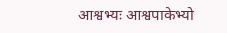आश्वभ्यः आश्वपाकेभ्यो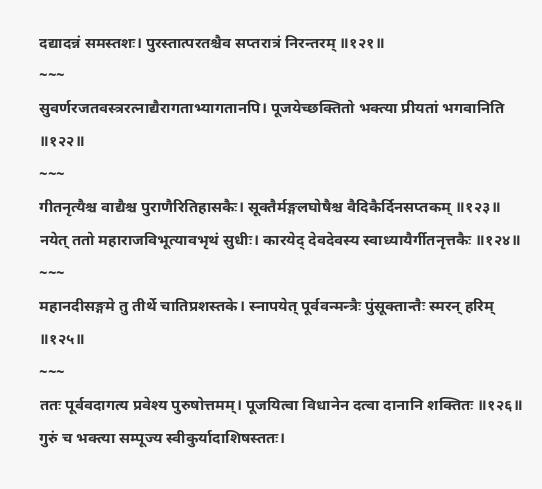दद्यादन्नं समस्तशः। पुरस्तात्परतश्चैव सप्तरात्रं निरन्तरम् ॥१२१॥
~~~
सुवर्णरजतवस्त्ररत्नाद्यैरागताभ्यागतानपि। पूजयेच्छक्तितो भक्त्या प्रीयतां भगवानिति ॥१२२॥
~~~
गीतनृत्यैश्च वाद्यैश्च पुराणैरितिहासकैः। सूक्तैर्मङ्गलघोषैश्च वैदिकैर्दिनसप्तकम् ॥१२३॥
नयेत् ततो महाराजविभूत्यावभृथं सुधीः। कारयेद् देवदेवस्य स्वाध्यायैर्गीतनृत्तकैः ॥१२४॥
~~~
महानदीसङ्गमे तु तीर्थे चातिप्रशस्तके। स्नापयेत् पूर्ववन्मन्त्रैः पुंसूक्तान्तैः स्मरन् हरिम् ॥१२५॥
~~~
ततः पूर्ववदागत्य प्रवेश्य पुरुषोत्तमम्। पूजयित्वा विधानेन दत्वा दानानि शक्तितः ॥१२६॥
गुरुं च भक्त्या सम्पूज्य स्वीकुर्यादाशिषस्ततः।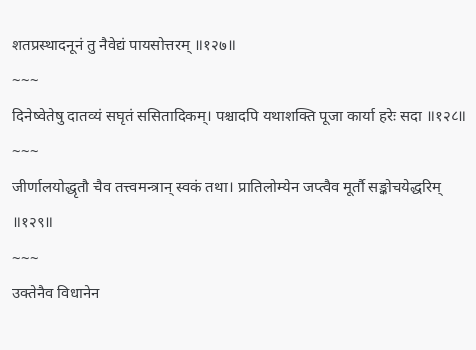शतप्रस्थादनूनं तु नैवेद्यं पायसोत्तरम् ॥१२७॥
~~~
दिनेष्वेतेषु दातव्यं सघृतं ससितादिकम्। पश्चादपि यथाशक्ति पूजा कार्या हरेः सदा ॥१२८॥
~~~
जीर्णालयोद्धृतौ चैव तत्त्वमन्त्रान् स्वकं तथा। प्रातिलोम्येन जप्त्वैव मूर्तौ सङ्कोचयेद्धरिम् ॥१२९॥
~~~
उक्तेनैव विधानेन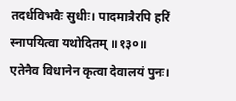तदर्धविभवैः सुधीः। पादमात्रैरपि हरिं स्नापयित्वा यथोदितम् ॥१३०॥
एतेनैव विधानेन कृत्वा देवालयं पुनः।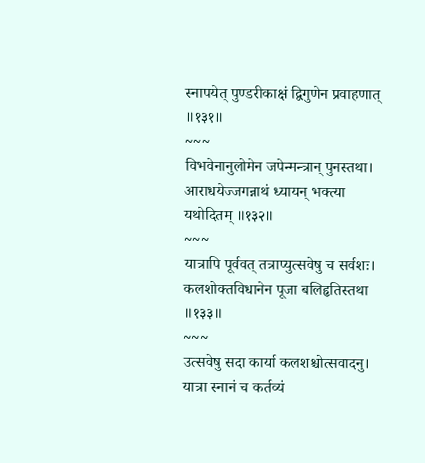स्नापयेत् पुण्डरीकाक्षं द्विगुणेन प्रवाहणात् ॥१३१॥
~~~
विभवेनानुलोमेन जपेन्मन्त्रान् पुनस्तथा। आराधयेज्जगन्नाथं ध्यायन् भक्त्या यथोदितम् ॥१३२॥
~~~
यात्रापि पूर्ववत् तत्राप्युत्सवेषु च सर्वशः। कलशोक्तविधानेन पूजा बलिहृतिस्तथा ॥१३३॥
~~~
उत्सवेषु सदा कार्या कलशश्चोत्सवादनु। यात्रा स्नानं च कर्तव्यं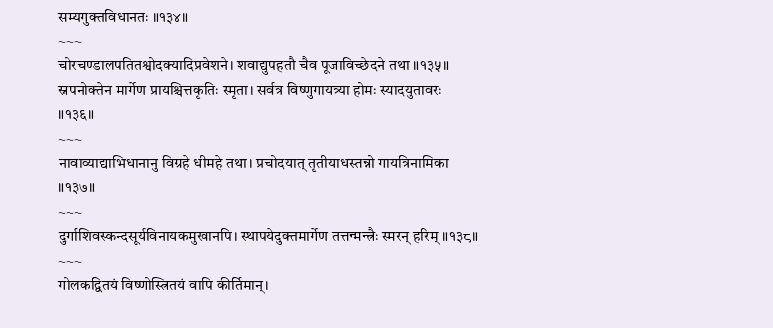सम्यगुक्तविधानतः ॥१३४॥
~~~
चोरचण्डालपतितश्वोदक्यादिप्रवेशने। शवाद्युपहतौ चैव पूजाविच्छेदने तथा ॥१३५॥
स्नपनोक्तेन मार्गेण प्रायश्चित्तकृतिः स्मृता। सर्वत्र विष्णुगायत्र्या होमः स्यादयुतावरः ॥१३६॥
~~~
नावाव्याद्याभिधानानु विग्रहे धीमहे तथा। प्रचोदयात् तृतीयाधस्तन्नो गायत्रिनामिका ॥१३७॥
~~~
दुर्गाशिवस्कन्दसूर्यविनायकमुखानपि। स्थापयेदुक्तमार्गेण तत्तन्मन्त्रैः स्मरन् हरिम् ॥१३८॥
~~~
गोलकद्वितयं विष्णोस्त्रितयं वापि कीर्तिमान्।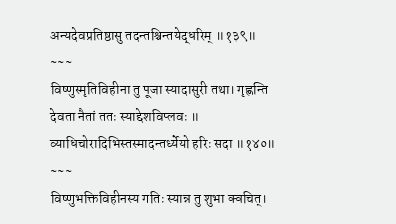अन्यदेवप्रतिष्ठासु तदन्तश्चिन्तयेद्धरिम् ॥१३९॥
~~~
विष्णुस्मृतिविहीना तु पूजा स्यादासुरी तथा। गृह्णन्ति देवता नैतां ततः स्याद्देशविप्लवः ॥ व्याधिचोरादिभिस्तस्मादन्तर्ध्येयो हरिः सदा ॥१४०॥
~~~
विष्णुभक्तिविहीनस्य गतिः स्यान्न तु शुभा क्वचित्।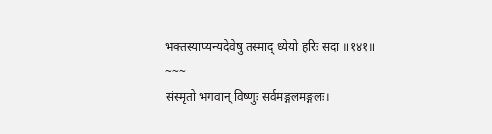भक्तस्याप्यन्यदेवेषु तस्माद् ध्येयो हरिः सदा ॥१४१॥
~~~
संस्मृतो भगवान् विष्णुः सर्वमङ्गलमङ्गलः।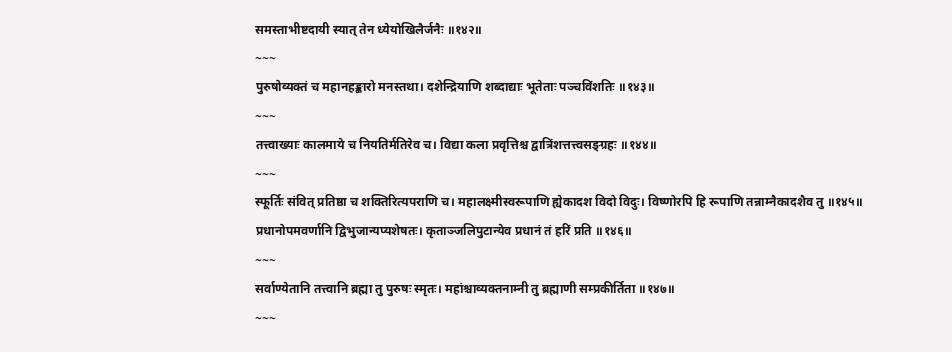समस्ताभीष्टदायी स्यात् तेन ध्येयोखिलैर्जनैः ॥१४२॥
~~~
पुरुषोव्यक्तं च महानहङ्कारो मनस्तथा। दशेन्द्रियाणि शब्दाद्याः भूतेताः पञ्चविंशतिः ॥१४३॥
~~~
तत्त्वाख्याः कालमाये च नियतिर्मतिरेव च। विद्या कला प्रवृत्तिश्च द्वात्रिंशत्तत्त्वसङ्ग्रहः ॥१४४॥
~~~
स्फूर्तिः संवित् प्रतिष्ठा च शक्तिरित्यपराणि च। महालक्ष्मीस्वरूपाणि ह्येकादश विदो विदुः। विष्णोरपि हि रूपाणि तन्नाम्नैकादशैव तु ॥१४५॥
प्रधानोपमवर्णानि द्विभुजान्यप्यशेषतः। कृताञ्जलिपुटान्येव प्रधानं तं हरिं प्रति ॥१४६॥
~~~
सर्वाण्येतानि तत्त्वानि ब्रह्मा तु पुरुषः स्मृतः। महांश्चाव्यक्तनाम्नी तु ब्रह्माणी सम्प्रकीर्तिता ॥१४७॥
~~~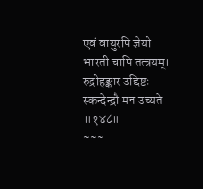एवं वायुरपि ज्ञेयो भारती चापि तत्त्रयम्। रुद्रोहङ्कार उद्दिष्टः स्कन्देन्द्रौ मन उच्यते ॥१४८॥
~~~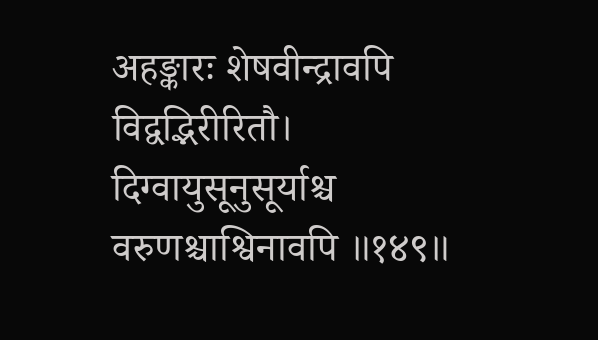अहङ्कारः शेषवीन्द्रावपि विद्वद्भिरीरितौ। दिग्वायुसूनुसूर्याश्च वरुणश्चाश्विनावपि ॥१४९॥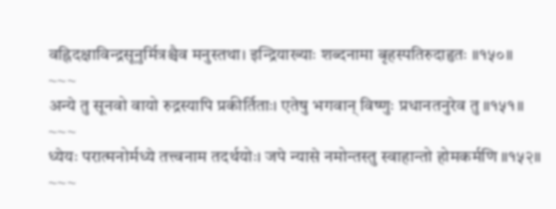वह्निदक्षाविन्द्रसूनुर्मित्रश्चैव मनुस्तथा। इन्द्रियाख्याः शब्दनामा बृहस्पतिरुदाहृतः ॥१५०॥
~~~
अन्ये तु सूनवो वायो रुद्रस्यापि प्रकीर्तिताः। एतेषु भगवान् विष्णुः प्रधानतनुरेव तु ॥१५१॥
~~~
ध्येयः परात्मनोर्मध्ये तत्त्वनाम तदर्थयोः। जपे न्यासे नमोन्तस्तु स्वाहान्तो होमकर्मणि ॥१५२॥
~~~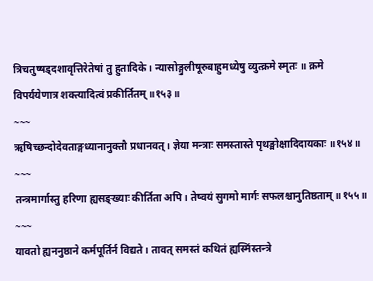त्रिचतुष्षड्दशावृत्तिरेतेषां तु हुतादिके। न्यासोङ्गुलीषूरुबाहुमध्येषु व्युत्क्रमे स्मृतः ॥ क्रमे विपर्ययेणात्र शक्त्यादित्वं प्रकीर्तितम् ॥१५३॥
~~~
ऋषिच्छन्दोदेवताङ्गध्यानानुक्तौ प्रधानवत्। ज्ञेया मन्त्राः समस्तास्ते पृथङ्मोक्षादिदायकाः ॥१५४॥
~~~
तन्त्रमार्गास्तु हरिणा ह्यसङ्ख्याः कीर्तिता अपि। तेष्वयं सुगमो मार्गः सफलश्चानुतिष्ठताम् ॥१५५॥
~~~
यावतो ह्यननुष्ठाने कर्मपूर्तिर्न विद्यते। तावत् समस्तं कथितं ह्यस्मिंस्तन्त्रे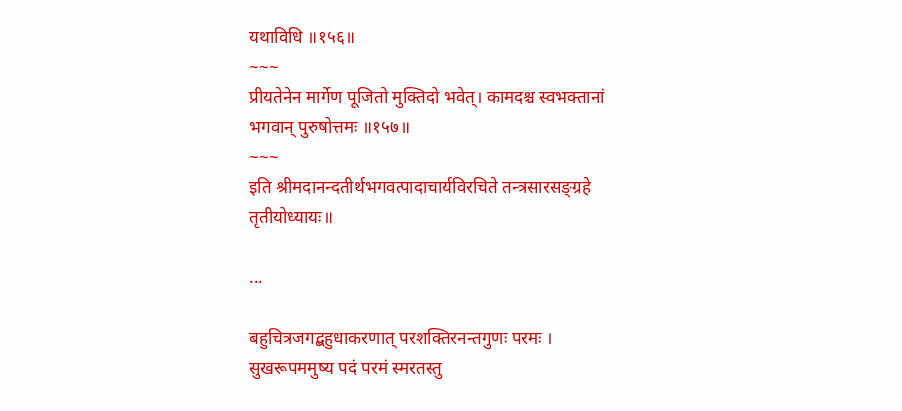यथाविधि ॥१५६॥
~~~
प्रीयतेनेन मार्गेण पूजितो मुक्तिदो भवेत्। कामदश्च स्वभक्तानां भगवान् पुरुषोत्तमः ॥१५७॥
~~~
इति श्रीमदानन्दतीर्थभगवत्पादाचार्यविरचिते तन्त्रसारसङ्ग्रहे तृतीयोध्यायः॥

...

बहुचित्रजगद्बहुधाकरणात् परशक्तिरनन्तगुणः परमः ।
सुखरूपममुष्य पदं परमं स्मरतस्तु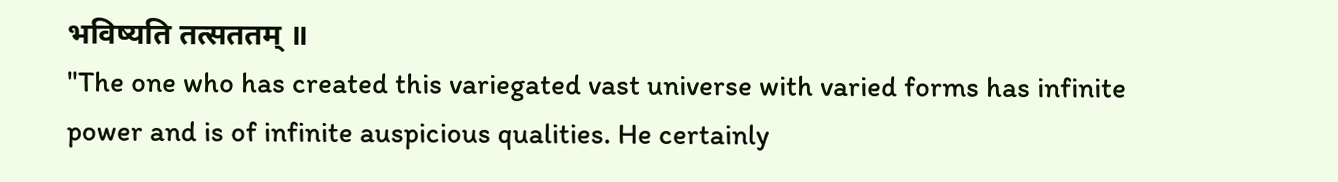भविष्यति तत्सततम् ॥
"The one who has created this variegated vast universe with varied forms has infinite power and is of infinite auspicious qualities. He certainly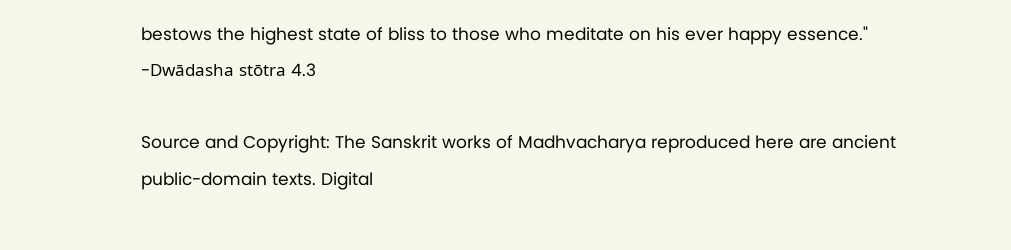bestows the highest state of bliss to those who meditate on his ever happy essence." -Dwādasha stōtra 4.3

Source and Copyright: The Sanskrit works of Madhvacharya reproduced here are ancient public-domain texts. Digital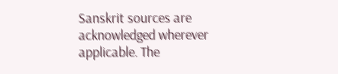Sanskrit sources are acknowledged wherever applicable. The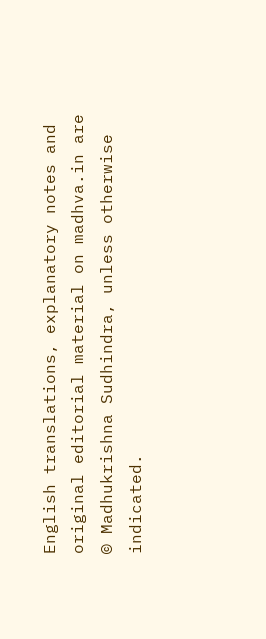English translations, explanatory notes and original editorial material on madhva.in are © Madhukrishna Sudhindra, unless otherwise indicated.